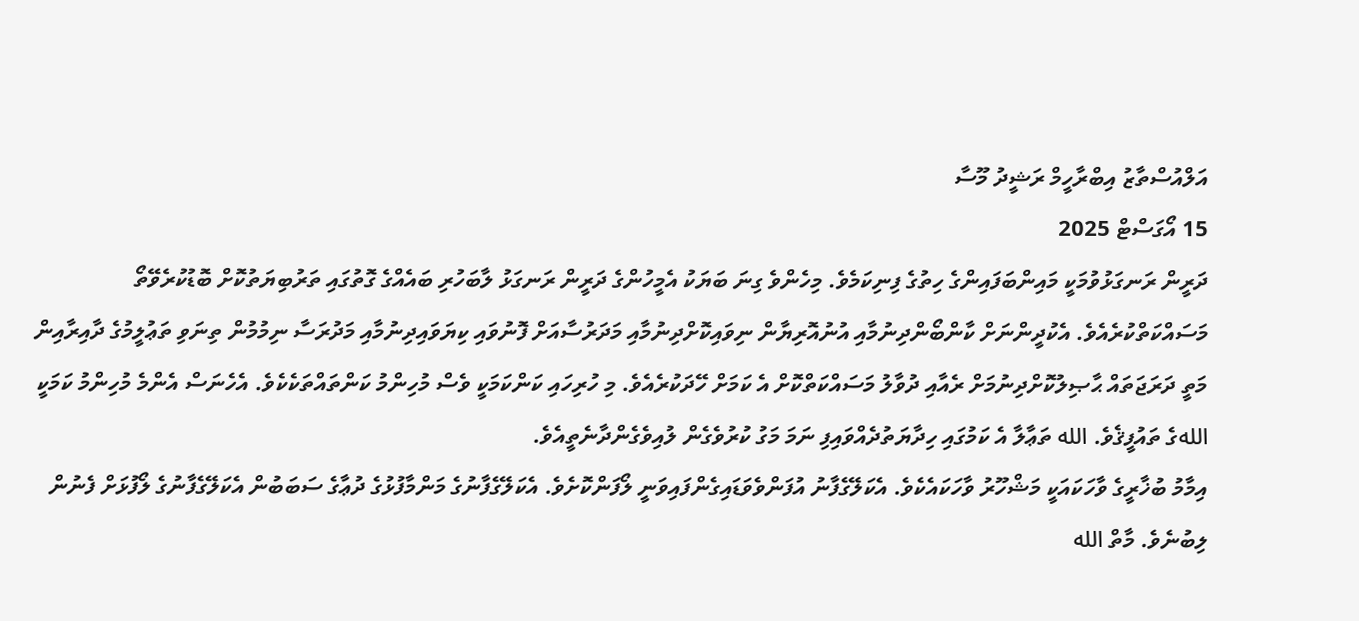އަލްއުސްތާޒު އިބްރާހީމް ރަޝީދު މޫސާ
15 އޯގަސްޓް 2025
ދަރީން ރަނގަޅުވުމަކީ މައިންބަފައިންގެ ހިތުގެ ފިނިކަމެވެ. މިހެންވެ ގިނަ ބަޔަކު އެމީހުންގެ ދަރީން ރަނގަޅު ލާބަހުރި ބައެއްގެ ގޮތުގައި ތަރުބިޔަތުކޮށް ބޮޑުކުރެވޭތޯ މަސައްކަތްކުރެއެވެ. އެކުދީންނަށް ކާންބޯންދިނުމާއި އުނުއޮރިޔާން ނިވައިކޮށްދިނުމާއި މަދަރުސާއަށް ފޮނުވައި ކިޔަވައިދިނުމާއި މަދުރަސާ ނިމުމުން ތިނަވި ތަޢުލީމުގެ ދާއިރާއިން މަތީ ދަރަޖަތައް ޙާޞިލުކޮށްދިނުމަށް ރެއާއި ދުވާލު މަސައްކަތްކޮށް އެ ކަމަށް ހޭދަކުރެއެވެ. މި ހުރިހައި ކަންކަމަކީ ވެސް މުހިންމު ކަންތައްތަކެކެވެ. އެހެނަސް އެންމެ މުހިންމު ކަމަކީ اللهގެ ތައުފީޤެވެ. الله ތަޢާލާ އެ ކަމުގައި ހިދާޔަތުދެއްވައިފި ނަމަ މަގު ކުރުވެގެން ލުއިވެގެންދާނެތީއެވެ.
އިމާމު ބުޚާރީގެ ވާހަކައަކީ މަޝްހޫރު ވާހަކައެކެވެ. އެކަލޭގެފާނު އުފަންވެވަޑައިގެންފައިވަނީ ލޯފަންކޮށެވެ. އެކަލޭގެފާނުގެ މަންމާފުޅުގެ ދުޢާގެ ސަބަބުން އެކަލޭގެފާނުގެ ލޯފުޅަށް ފެނުން ލިބުނެވެ. މާތް الله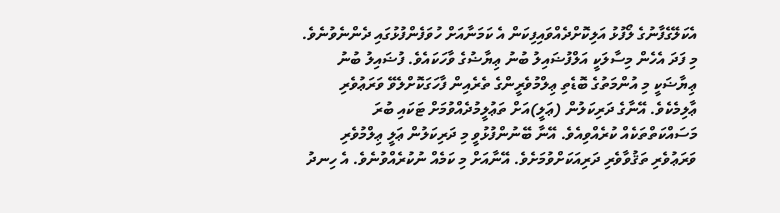އެކަލޭގެފާނުގެ ލޯފުޅު އަލިކޮށްދެއްވައިފިކަން އެ ކަމަނާއަށް ހުވަފެންފުޅުގައި ދެންނެވުނެވެ.
މި ފަދަ އެހެން މިސާލަކީ އަލްފުޟައިލު ބުނު ޢިޔާޟުގެ ވާހަކައެވެ. ފުޟައިލު ބުނު ޢިޔާޟަކީ މި އުންމަތުގެ ބޮޑެތި ޢިލްމުވެރީންގެ ތެރެއިން ފާހަގަކޮށްލެވޭ ވަރަޢުވެރި ޢާލިމެކެވެ. އޭނާގެ ދަރިކަލުން (ޢަލީ)އަށް ތަޢުލީމުދެއްވުމަށް ޓަކައި ބުރަ މަސައްކަތްތަކެއް ކުރެއްވިއެވެ. އޭނާ ބޭނުންފުޅުވީ މި ދަރިކަލުން ޢަލީ ޢިލްމުވެރި ވަރަޢުވެރި ތަޤުވާވެރި ދަރިއަކަށްވުމަށެވެ. އޭނާއަށް މި ކަމެއް ނުކުރެއްވުނެވެ. އެ ހިނދު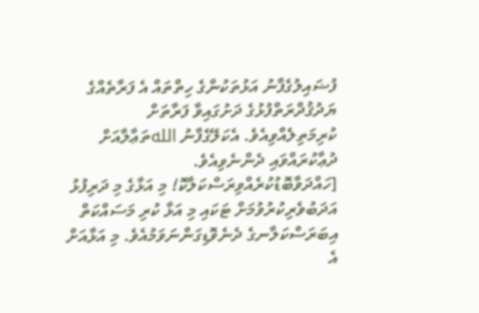ފުޟައިލުގެފާނު އަޅުތަކުންގެ ހިތްތައް އެ ފަރާތެއްގެ ޔަދުޤުދްރަތްފުޅުގެ ދަށުގައިވާ ފަރާތަށް ކުރިމަތިލެއްވިއެވެ. އެކަލޭގެފާނު اللهތަޢާލާއަށް ދުޢާކުރައްވައި ދެންނެވިއެވެ. [ހައްދަވާބޮޑުކުރެއްވިރަސްކަލާކޮ! މި އަޅާގެ މި ދަރިފުޅު އަދަބުވެރިކުރުވުމަށް ޓަކައި މި އަޅާ ކުރި މަސައްކަތް އިބަރަސްކަލާނގެ ދެނެވޮޑިގަންނަވަމުއެވެ. މި އަޅާއަށް އެ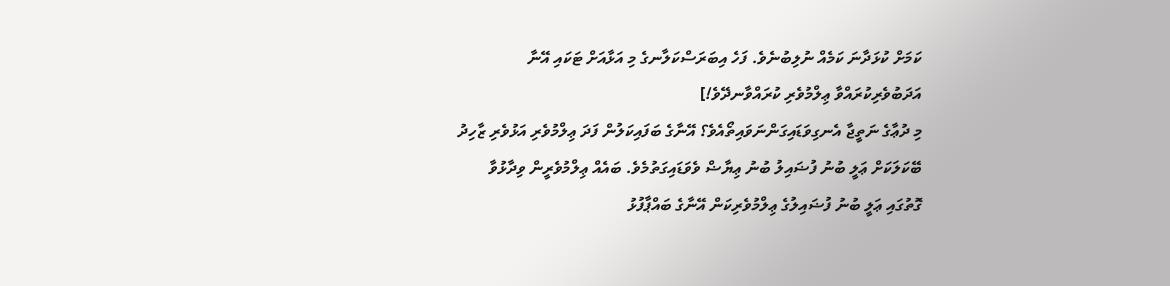ކަމަށް ކުޅަދާނަ ކަމެއް ނުލިބުނެވެ. ފަހެ އިބަރަސްކަލާނގެ މި އަޅާއަށް ޓަކައި އޭނާ އަދަބުވެރިކުރައްވާ ޢިލްމުވެރި ކުރައްވާނދޭވެ!]
މި ދުޢާގެ ނަތީޖާ އެނގިވަޑައިގަންނަވައިތޯއެވެ؟ އޭނާގެ ބަފައިކަލުން ފަދަ ޢިލްމުވެރި އަޅުވެރި ޒާހިދު ބޭކަލަކަށް ޢަލީ ބުނު ފުޟައިލު ބުނު ޢިޔާޟް ވެވަޑައިގަތުމެވެ. ބައެއް ޢިލްމުވެރީން ވިދާޅުވާ ގޮތުގައި ޢަލީ ބުނު ފުޟައިލުގެ ޢިލްމުވެރިކަން އޭނާގެ ބައްޕާފުޅު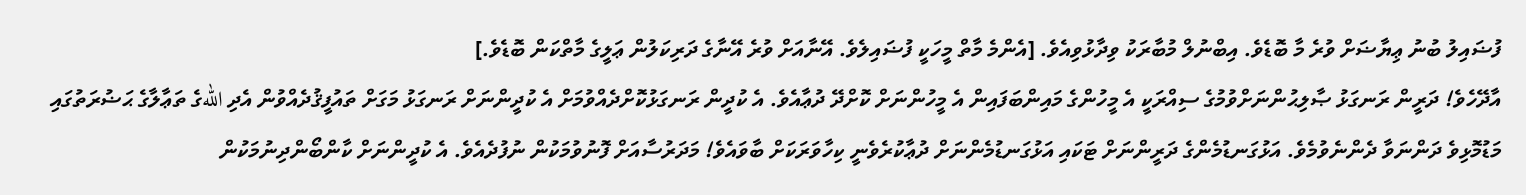ފުޟައިލު ބުނު ޢިޔާޟަށް ވުރެ މާ ބޮޑެވެ. އިބްނުލް މުބާރަކު ވިދާޅުވިއެވެ. [އެންމެ މާތް މީހަކީ ފުޟައިލެވެ. އޭނާއަށް ވުރެ އޭނާގެ ދަރިކަލުން ޢަލީގެ މާތްކަން ބޮޑެވެ.]
އާދޭހެވެ! ދަރީން ރަނގަޅު ޞާލިޙުންނަށްވުމުގެ ސިއްރަކީ އެ މީހުންގެ މައިންބަފައިން އެ މީހުންނަށް ކޮށްދޭ ދުޢާއެވެ. އެ ކުދީން ރަނގަޅުކޮށްދެއްވުމަށް އެ ކުދީންނަށް ރަނގަޅު މަގަށް ތައުފީޤުދެއްވުން އެދި اللهގެ ތަޢާލާގެ ޙަޟުރަތުގައި މަޑުމޮޅިވެ ދަންނަވާ ދެންނެވުމެވެ. އަޅުގަނޑުމެންގެ ދަރީންނަށް ޓަކައި އަޅުގަނޑުމެންނަށް ދުޢާކުރެވެނީ ކިހާވަރަކަށް ބާވައެވެ! މަދަރުސާއަށް ފޮނުވުމަކުން ނުފުދެއެވެ. އެ ކުދީންނަށް ކާންބޯންދިނުމަކުން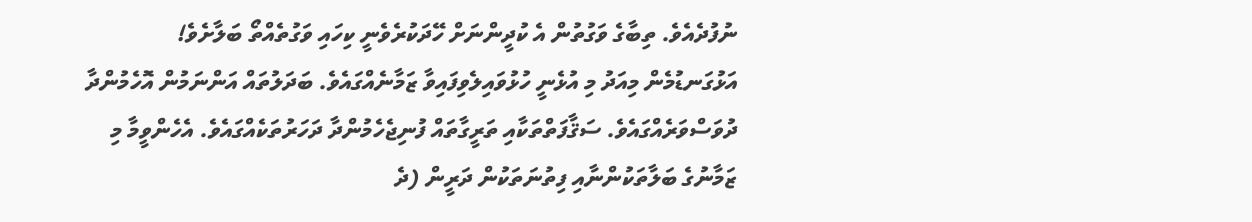ނުފުދެއެވެ. ތިބާގެ ވަގުތުން އެ ކުދީންނަށް ހޭދަކުރެވެނީ ކިހައި ވަގުތެއްތޯ ބަލާށެވެ!
އަޅުގަނޑުމެން މިއަދު މި އުޅެނީ ހުޅުވައިލެވިފައިވާ ޒަމާނެއްގައެވެ. ބަދަލުތައް އަންނަމުން އޮހެމުންދާ ދުވަސްވަރެއްގައެވެ. ސަޤާފަތްތަކާއި ތަރީގާތައް ފުނިޖެހެމުންދާ ދަހަރުތަކެއްގައެވެ. އެހެންވީމާ މި ޒަމާނުގެ ބަލާތަކުންނާއި ފިތުނަތަކުން ދަރީން (ދެ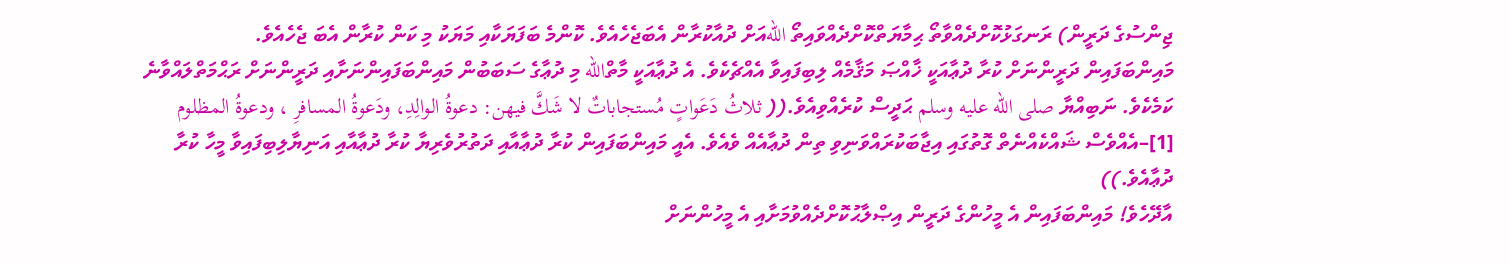ޖިންސުގެ ދަރީން) ރަނގަޅުކޮށްދެއްވާތޯ ޙިމާޔަތްކޮށްދެއްވައިތޯ اللهއަށް ދުއާކުރާން އެބަޖެހެއެވެ. ކޮންމެ ބަފަޔަކާއި މަޔަކު މި ކަން ކުރާން އެބަ ޖެހެއެވެ.
މައިންބަފައިން ދަރީންނަށް ކުރާ ދުޢާއަކީ ޚާއްޞަ މަޤާމެއް ލިބިފައިވާ އެއްޗެކެވެ. އެ ދުޢާއަކީ މާތްالله މި ދުޢާގެ ސަބަބުން މައިންބަފައިންނަށާއި ދަރީންނަށް ރަޙްމަތްލައްވާނެ ކަމެކެވެ. ނަބިއްޔާ صلى الله عليه وسلم ޙަދީސް ކުރެއްވިއެވެ.(( ثلاثُ دَعَواتٍ مُستجاباتٌ لا شَكَّ فيهن: دعوةُ الوالِدِ، ودَعوةُ المسافرِ ، ودعوةُ المظلوم [1]–އެއްވެސް ޝައްކެއްނެތް ގޮތުގައި އިޖާބަކުރައްވަނިވި ތިން ދުޢާއެއް ވެއެވެ. އެއީ މައިންބަފައިން ކުރާ ދުޢާއާއި ދަތުރުވެރިޔާ ކުރާ ދުޢާއާއި އަނިޔާލިބިފައިވާ މީހާ ކުރާ ދުޢާއެވެ.))
އާދޭހެވެ! މައިންބަފައިން އެ މީހުންގެ ދަރީން އިޞްލާޙުކޮށްދެއްވުމަށާއި އެ މީހުންނަށް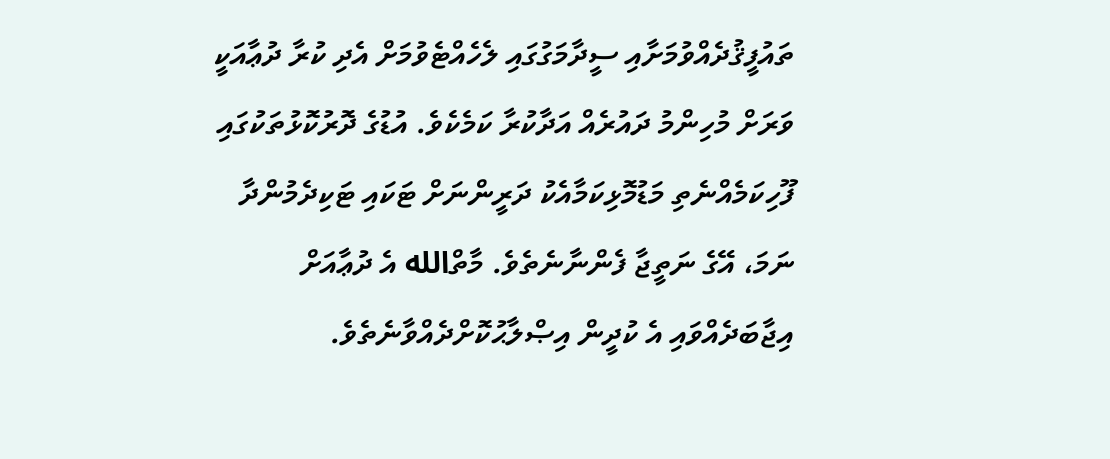ތައުފީޤުދެއްވުމަށާއި ސީދާމަގުގައި ލެހެއްޓެވުމަށް އެދި ކުރާ ދުޢާއަކީ ވަރަށް މުހިންމު ދައުރެއް އަދާކުރާ ކަމެކެވެ. އުޑުގެ ދޮރުކޮޅުތަކުގައި ފޫހިކަމެއްނެތި މަޑުމޮޅިކަމާއެކު ދަރީންނަށް ޓަކައި ޓަކިދެމުންދާ ނަމަ، އޭގެ ނަތީޖާ ފެންނާނެތެވެ. މާތްالله އެ ދުޢާއަށް އިޖާބަދެއްވައި އެ ކުދީން އިޞްލާޙުކޮށްދެއްވާނެތެވެ.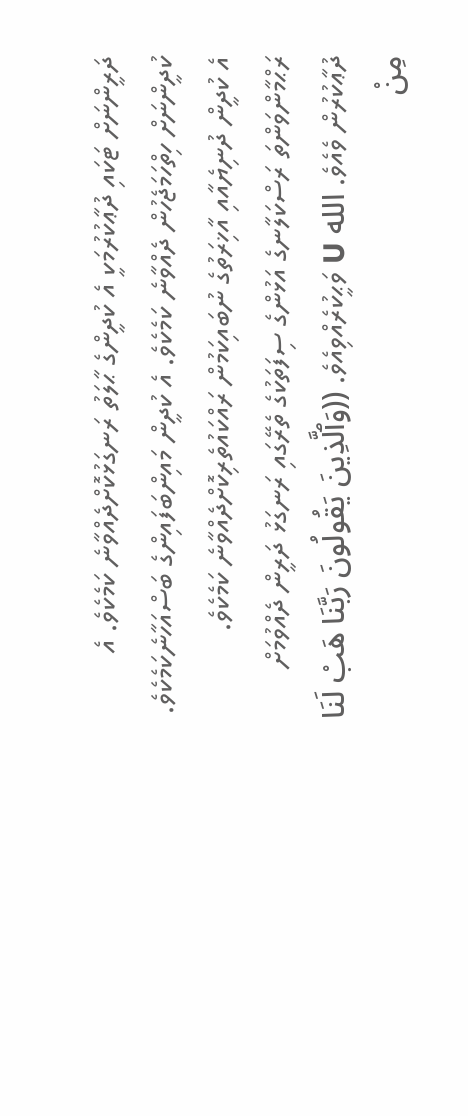ދަރީންނަށް ޓަކައި ދުޢާކުރުމަކީ އެ ކުދީންގެ ޙާލަތު ރަނގަޅުކޮށްދެއްވާނެ ކަމެކެވެ. އެ ކުދީންނަށް ހިތްހަމަޖެހުން ދެއްވާނެ ކަމެކެވެ. އެ ކުދީން މައިންބަފައިންގެ ބަސްއަހާނެކަމެކެވެ. އެ ކުދީން ދުނިޔެއާއި އާޚިރަތުގެ ނުބައިކަމުން ރައްކައުތެރިކޮށްދެއްވާނެ ކަމެކެވެ. ރަޙްމާންވަންތަ ރަސްކަލާނގެ އަޅުންގެ ސިފަތަކުގެ ތެރޭގައި ރަނގަޅު ދަރީން ދެއްވުމަށް ދުޢާކުރުން ވެއެވެ. الله U ވަޙީކުރެއްވިއެވެ. ((وَٱلَّذِينَ يَقُولُونَ رَبَّنَا هَبْ لَنَا مِنْ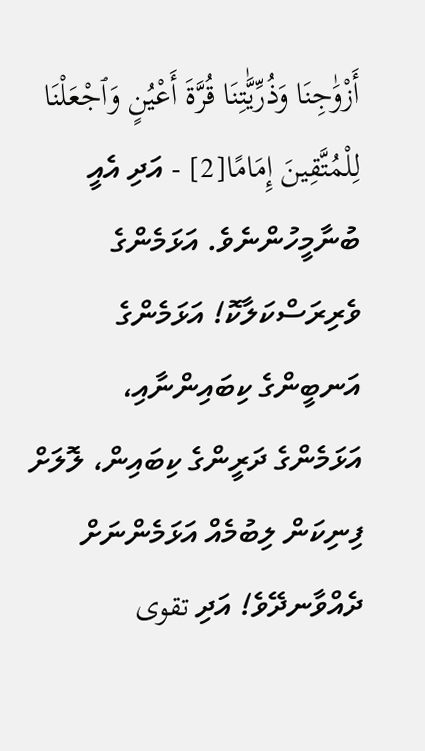أَزْوَٰجِنَا وَذُرِّيَّٰتِنَا قُرَّةَ أَعْيُنٍ وَٱجْعَلْنَا لِلْمُتَّقِينَ إِمَامًا[2] - އަދި އެއީ ބުނާމީހުންނެވެ. އަޅަމެންގެ ވެރިރަސްކަލާކޮ! އަޅަމެންގެ އަނބީންގެ ކިބައިންނާއި، އަޅަމެންގެ ދަރީންގެ ކިބައިން، ލޮލަށް ފިނިކަން ލިބުމެއް އަޅަމެންނަށް ދެއްވާނދޭވެ! އަދި تقوى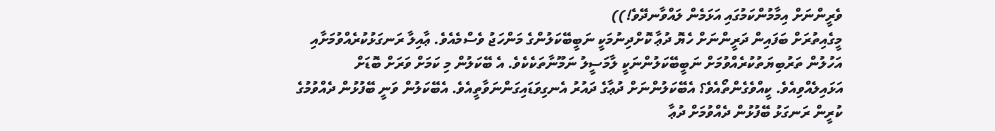ވެރީންނަށް އިމާމުންކަމުގައި އަޅަމެން ލައްވާނދޭވެ!))
މީގެއިތުރަށް ބަފައިން ދަރީންނަށް ހެޔޮ ދުޢާ ކޮށްދިނުމަކީ ނަބީބޭކަލުންގެ މަންހަޖު ވެސްމެއެވެ. ޢާއިލާ ރަނގަޅުކުރެއްވުމަށާއި އަހުލުން ތަރުބިޔަތުކުރެއްވުމަށް ނަބީބޭކަލުންނަކީ ލާމަސީލު ނަމޫނާތަކެކެވެ. އެ ބޭކަލުން މި ކަމަށް ވަރަށް ބޮޑަށް އަޅައިލެއްވިއެވެ. ކީއްވެގެންތޯއެވެ؟ އެބޭކަލުންނަށް ދުޢާގެ ދައުރު އެނގިވަޑައިގަންނަވާތީއެވެ. އެބޭކަލުން ވަނީ ބޭފުޅުން ދެއްވުމުގެ ކުރީން ރަނގަޅު ބޭފުޅުން ދެއްވުމަށް ދުޢާ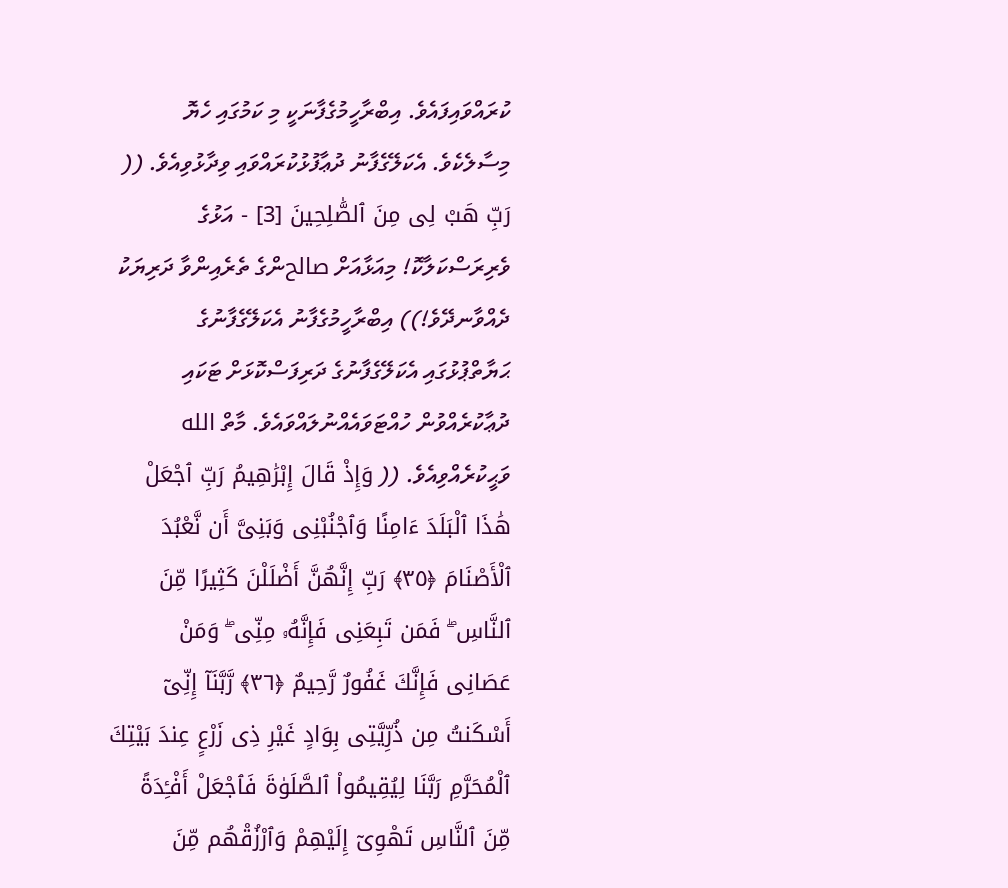ކުރައްވައިފައެވެ. އިބްރާހީމުގެފާނަކީ މި ކަމުގައި ހެޔޮ މިސާލެކެވެ. އެކަލޭގެފާނު ދުޢާފުޅުކުރައްވައި ވިދާޅުވިއެވެ. (( رَبِّ هَبْ لِى مِنَ ٱلصَّٰلِحِينَ [3] - އަޅުގެ ވެރިރަސްކަލާކޮ! މިއަޅާއަށް صالحންގެ ތެރެއިންވާ ދަރިޔަކު ދެއްވާނދޭވެ!)) އިބްރާހީމުގެފާނު އެކަލޭގެފާނުގެ ޙަޔާތްޕުޅުގައި އެކަލޭގެފާނުގެ ދަރިފަސްކޮޅަށް ޓަކައި ދުޢާކުރެއްވުން ހުއްޓަވައެއްނުލައްވައެވެ. މާތް الله ވަޙީކުރެއްވިއެވެ. (( وَإِذْ قَالَ إِبْرَٰهِيمُ رَبِّ ٱجْعَلْ هَٰذَا ٱلْبَلَدَ ءَامِنًا وَٱجْنُبْنِى وَبَنِىَّ أَن نَّعْبُدَ ٱلْأَصْنَامَ ﴿٣٥﴾ رَبِّ إِنَّهُنَّ أَضْلَلْنَ كَثِيرًا مِّنَ ٱلنَّاسِ ۖ فَمَن تَبِعَنِى فَإِنَّهُۥ مِنِّى ۖ وَمَنْ عَصَانِى فَإِنَّكَ غَفُورٌ رَّحِيمٌ ﴿٣٦﴾ رَّبَّنَآ إِنِّىٓ أَسْكَنتُ مِن ذُرِّيَّتِى بِوَادٍ غَيْرِ ذِى زَرْعٍ عِندَ بَيْتِكَ ٱلْمُحَرَّمِ رَبَّنَا لِيُقِيمُوا۟ ٱلصَّلَوٰةَ فَٱجْعَلْ أَفْـِٔدَةً مِّنَ ٱلنَّاسِ تَهْوِىٓ إِلَيْهِمْ وَٱرْزُقْهُم مِّنَ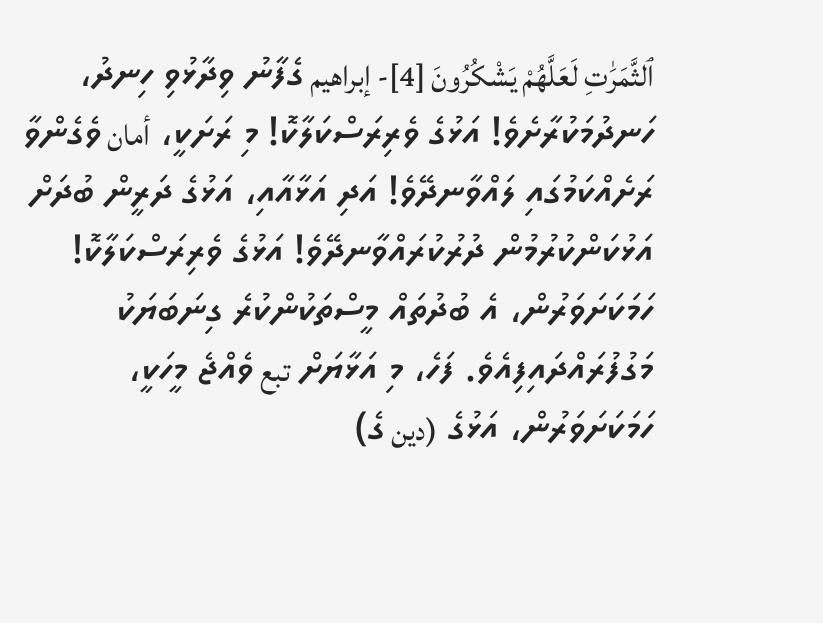ٱلثَّمَرَٰتِ لَعَلَّهُمْ يَشْكُرُونَ [4]- إبراهيم ގެފާނު ވިދާޅުވި ހިނދު، ހަނދުމަކުރާށެވެ! އަޅުގެ ވެރިރަސްކަލާކޮ! މި ރަށަކީ، أمان ވެގެންވާ ރަށެއްކަމުގައި ލައްވާނދޭވެ! އަދި އަޅާއާއި، އަޅުގެ ދަރީން ބުދަށް އަޅުކަންކުރުމުން ދުރުކުރައްވާނދޭވެ! އަޅުގެ ވެރިރަސްކަލާކޮ! ހަމަކަށަވަރުން، އެ ބުދުތައް މީސްތަކުންކުރެ ގިނަބަޔަކު މަގުފުރައްދައިފިއެވެ. ފަހެ، މި އަޅާޔަށް تبع ވެއްޖެ މީހަކީ، ހަމަކަށަވަރުން، އަޅުގެ (دين ގެ)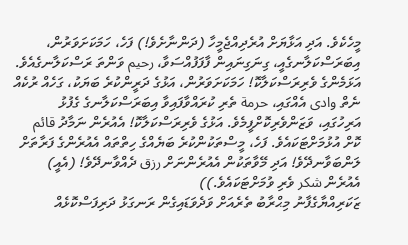މީހެކެވެ. އަދި އަޅާޔަށް އުރެދިއްޖެމީހާ (ދަންނާށެވެ!) ފަހެ، ހަމަކަށަވަރުން، އިބަރަސްކަލާނގެއީ، ގިނަގިނައިން ފާފަފުއްސަވާ، رحيم ވަންތަ ރަސްކަލާނގެއެވެ. އަޅަމެންގެ ވެރިރަސްކަލާކޮ! ހަމަކަށަވަރުން، އަޅުގެ ދަރީންކުރެ ބަޔަކު، ގަހެއް ރުކެއް ނެތް وادى އެއްގައި، حرمة ތެރި ކުރައްވާފައިވާ އިބަރަސްކަލާނގެ ގެފުޅު އަރިހުގައި، ވަޒަންވެރިކޮށްފީމެވެ. އަޅުގެ ވެރިރަސްކަލާކޮ! އެއުރެން ނަމާދު قائم ކޮށް އުޅުމަށްޓަކައެވެ. ފަހެ، މީސްތަކުންކުރެ ބަޔެއްގެ ހިތްތައް އެއުރެންގެ ފަރާތަށް ލަންބަވާނދޭވެ! އަދި މޭވާތަކުން އެއުރެންނަށް رزق ދެއްވާނދޭވެ! (އެއީ) އެއުރެން شكر ވެރި ވުމަށްޓަކައެވެ.))
ޒަކަރިއްޔާގެފާނު މިޙްރާބު ތެރެއަށް ވަދެވަޑައިގެން ރަނގަޅު ދަރިފަސްކޮޅެއް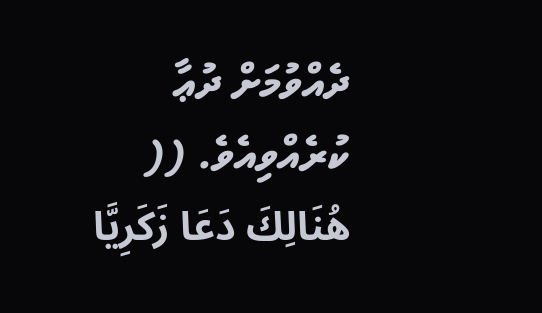ދެއްވުމަށް ދުޢާ ކުރެއްވިއެވެ. (( هُنَالِكَ دَعَا زَكَرِيَّا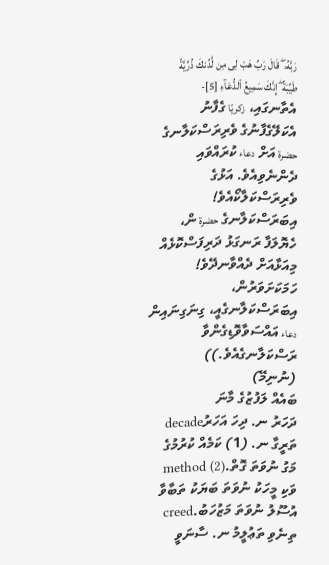رَبَّهُۥ ۖ قَالَ رَبِّ هَبْ لِى مِن لَّدُنكَ ذُرِّيَّةً طَيِّبَةً ۖ إِنَّكَ سَمِيعُ ٱلدُّعَآءِ [5]- އެތާނގައި، زكريّا ގެފާނު އެކަލޭގެފާނުގެ ވެރިރަސްކަލާނގެ حضرة އަށް دعاء ކުރައްވައި ދެންނެވިއެވެ. އަޅުގެ ވެރިރަސްކަލާކޯއެވެ! އިބަރަސްކަލާނގެ حضرة ން، ހެޔޮލަފާ ރަނގަޅު ދަރިފަސްކޮޅެއް މިއަޅާއަށް ދެއްވާނދޭވެ! ހަމަކަށަވަރުން، އިބަރަސްކަލާނގެއީ، ގިނަގިނައިން دعاء އައްސަވާވޮޑިގެންވާ ރަސްކަލާނގެއެވެ.))
(ނުނިމޭ)
ބައެއް ލަފުޒުގެ މާނަ
ދަހަރު ނ. ދިހަ އަހަރުdecade
ތަރީގާ ނ. (1) ކަމެއް ކުރުމުގެ މަގު ނުވަތަ ގޮތް.method (2) ވަކި މީހަކު ނުވަތަ ބަޔަކު ތަބާވާ އުސޫލު ނުވަތަ މަޒުހަބު.creed
ތިނެވި ތަޢުލީމު ނ. ސާނަވީ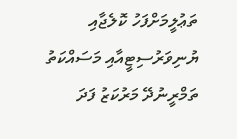ތަޢުލީމަށްފަހު ކޮލެޖާއި ޔުނިވަރުސިޓީއާއި މަސައްކަތު ތަމްރީނުދޭ މަރުކަޒު ފަދަ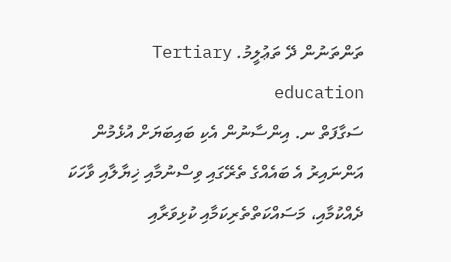ތަންތަނުން ދޭ ތަޢުލީމު. Tertiary education
ސަގާފަތް ނ. އިންސާނުން އެކި ބައިބަޔަށް އުޅެމުން އަންނައިރު އެ ބައެއްގެ ތެރޭގައި ވިސްނުމާއި ޚިޔާލާއި ވާހަކަ ދެއްކުމާއި، މަސައްކަތްތެރިކަމާއި ކުޅިވަރާއި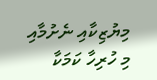މިޔުޒިކާއި ނެށުމާއި މި ހުރިހާ ކަމަކާ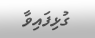ގުޅިފައިވާ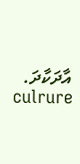އާދަކާދަ. culrure